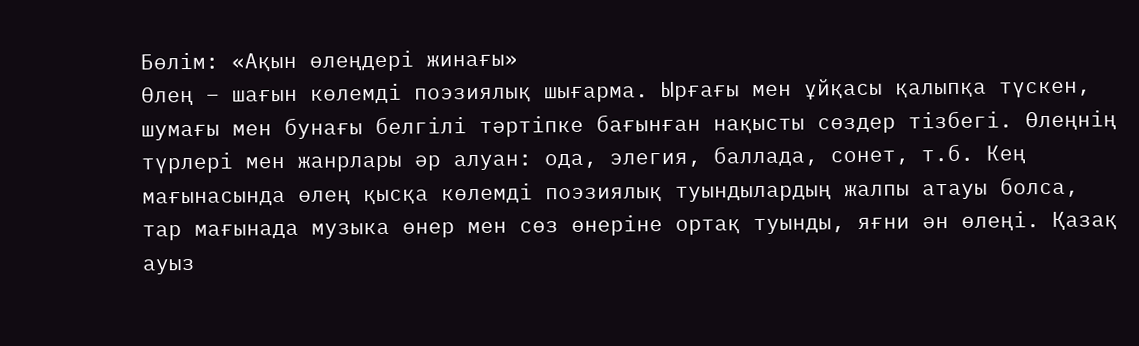Бөлім: «Ақын өлеңдері жинағы»
Өлең – шағын көлемді поэзиялық шығарма. Ырғағы мен ұйқасы қалыпқа түскен, шумағы мен бунағы белгілі тәртіпке бағынған нақысты сөздер тізбегі. Өлеңнің түрлері мен жанрлары әр алуан: ода, элегия, баллада, сонет, т.б. Кең мағынасында өлең қысқа көлемді поэзиялық туындылардың жалпы атауы болса, тар мағынада музыка өнер мен сөз өнеріне ортақ туынды, яғни ән өлеңі. Қазақ ауыз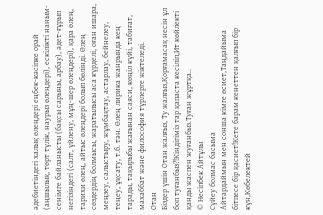әдебиетіндегі халық өлеңдері еңбек-кәсіпке орай (аңшылық, төрт түлік, наурыз өлеңдері), ескілікті наным-сенімге байланысты (бақсы сарыны, арбау), әдет-ғұрып негізіндегі (салт, үйлену, мұң-шер өлеңдері), қара өлең, тарихи өлең, айтыс өлеңдері болып бөлінді. Өлең сөздердің болмысы, жаратылысы аса күрделі, оған ишара, меңзеу, салыстыру, жұмбақтау, астарлау, бейнелеу, теңеу, ұқсату, т.б. тән. Өлең лирика жанрында кең тарады, тақырыбы жағынан саяси, көңіл күйі, табиғат, махаббат және философия түрлерге жіктеледі.
Отан
Біздер үшін Отан жалғыз, Ту жалғыз,Қорғамасақ несін ұл боп туғанбыз?!Кіндігіміз тар қапаста кесіліп,Ит көйлекті қанды жаспен жуғанбыз.Туған жұртқа..
© Несіпбек Айтұлы
Сүйеу болмас басыма
Айтардаймын мен сонша кімге өсиет,Таңдайыма бітпесе бір қасиет!Кете барам кенеттен қалғып бір күн,Көбелектей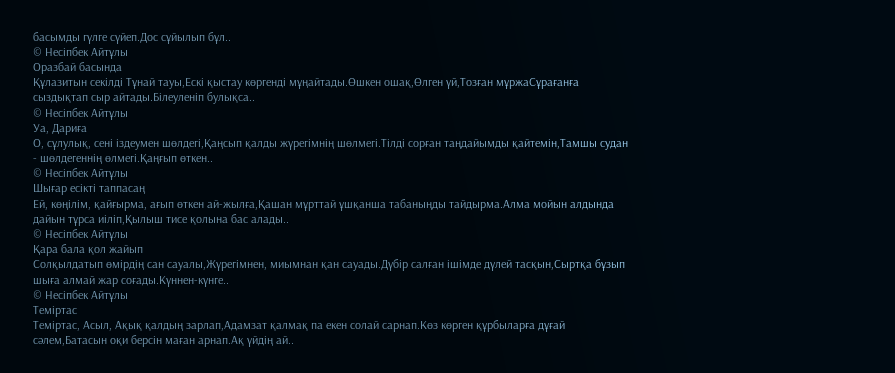басымды гүлге сүйеп.Дос сұйылып бұл..
© Несіпбек Айтұлы
Оразбай басында
Құлазитын секілді Тұнай тауы,Ескі қыстау көргенді мұңайтады.Өшкен ошақ,Өлген үй,Тозған мұржаСұрағанға сыздықтап сыр айтады.Білеуленіп булықса..
© Несіпбек Айтұлы
Уа, Дариға
О, сұлулық, сені іздеумен шөлдегі,Қаңсып қалды жүрегімнің шөлмегі.Тілді сорған таңдайымды қайтемін,Тамшы судан - шөлдегеннің өлмегі.Қаңғып өткен..
© Несіпбек Айтұлы
Шығар есікті таппасаң
Ей, көңілім, қайғырма, ағып өткен ай-жылға,Қашан мұрттай ұшқанша табаныңды тайдырма.Алма мойын алдында дайын тұрса иіліп,Қылыш тисе қолына бас алады..
© Несіпбек Айтұлы
Қара бала қол жайып
Солқылдатып өмірдің сан сауалы,Жүрегімнен, миымнан қан сауады.Дүбір салған ішімде дүлей тасқын,Сыртқа бұзып шыға алмай жар соғады.Күннен-күнге..
© Несіпбек Айтұлы
Теміртас
Теміртас, Асыл, Ақық қалдың зарлап,Адамзат қалмақ па екен солай сарнап.Көз көрген құрбыларға дұғай сәлем,Батасын оқи берсін маған арнап.Ақ үйдің ай..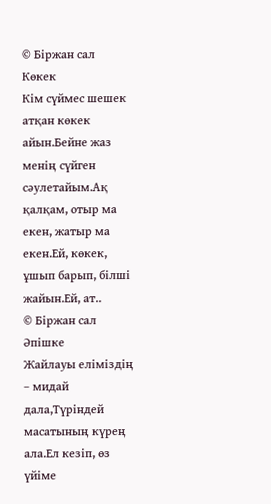© Біржан сал
Көкек
Кім сүймес шешек атқан көкек айын.Бейне жаз менің сүйген сәулетайым.Ақ қалқам, отыр ма екен, жатыр ма екен.Ей, көкек, ұшып барып, білші жайын.Ей, ат..
© Біржан сал
Әпішке
Жайлауы еліміздің – мидай дала,Түріндей масатының күрең ала.Ел кезіп, өз үйіме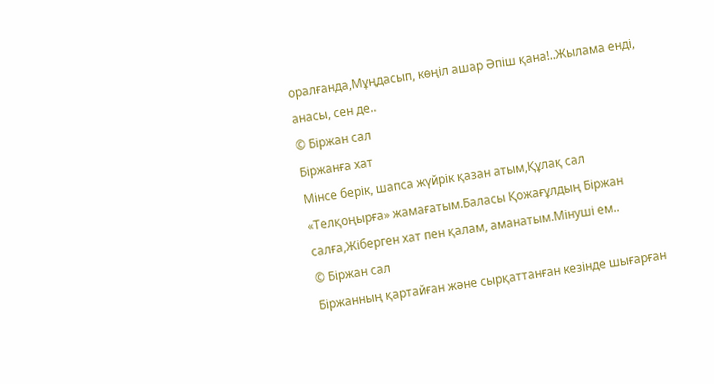оралғанда,Мұңдасып, көңіл ашар Әпіш қана!..Жылама енді, анасы, сен де..
© Біржан сал
Біржанға хат
Мінсе берік, шапса жүйрік қазан атым,Құлақ сал «Телқоңырға» жамағатым.Баласы Қожағұлдың Біржан салға,Жіберген хат пен қалам, аманатым.Мінуші ем..
© Біржан сал
Біржанның қартайған және сырқаттанған кезінде шығарған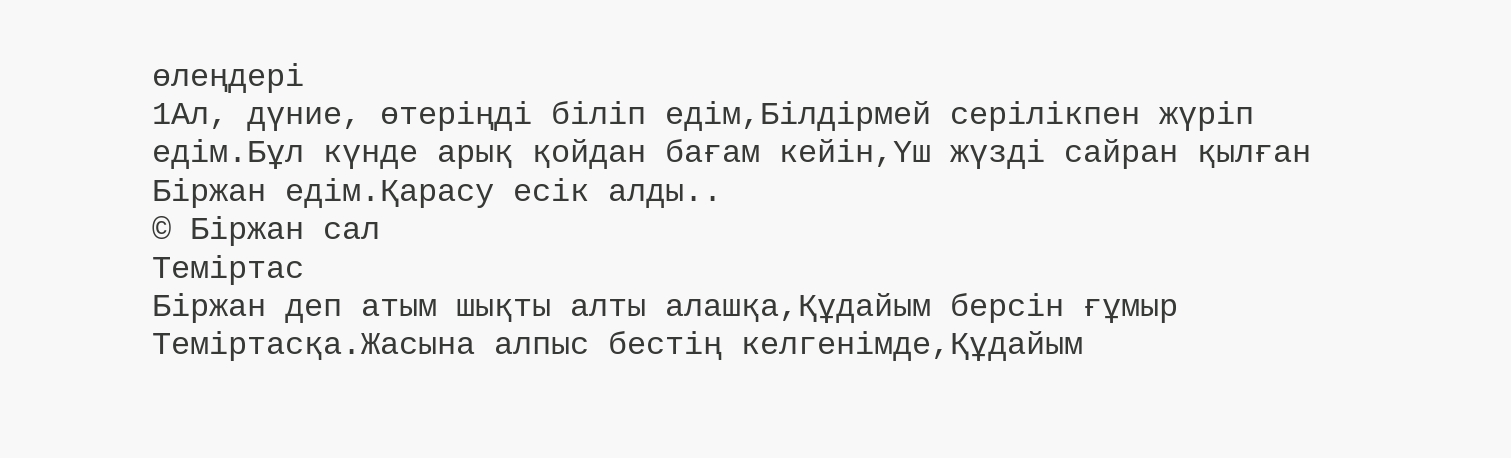өлеңдері
1Ал, дүние, өтеріңді біліп едім,Білдірмей серілікпен жүріп едім.Бұл күнде арық қойдан бағам кейін,Үш жүзді сайран қылған Біржан едім.Қарасу есік алды..
© Біржан сал
Теміртас
Біржан деп атым шықты алты алашқа,Құдайым берсін ғұмыр Теміртасқа.Жасына алпыс бестің келгенімде,Құдайым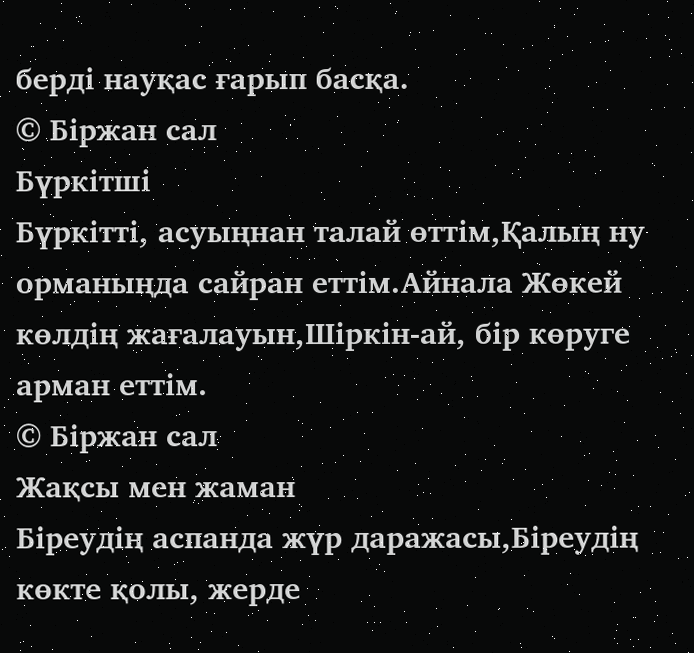берді науқас ғарып басқа.
© Біржан сал
Бүркітші
Бүркітті, асуыңнан талай өттім,Қалың ну орманыңда сайран еттім.Айнала Жөкей көлдің жағалауын,Шіркін-ай, бір көруге арман еттім.
© Біржан сал
Жақсы мен жаман
Біреудің аспанда жүр даражасы,Біреудің көкте қолы, жерде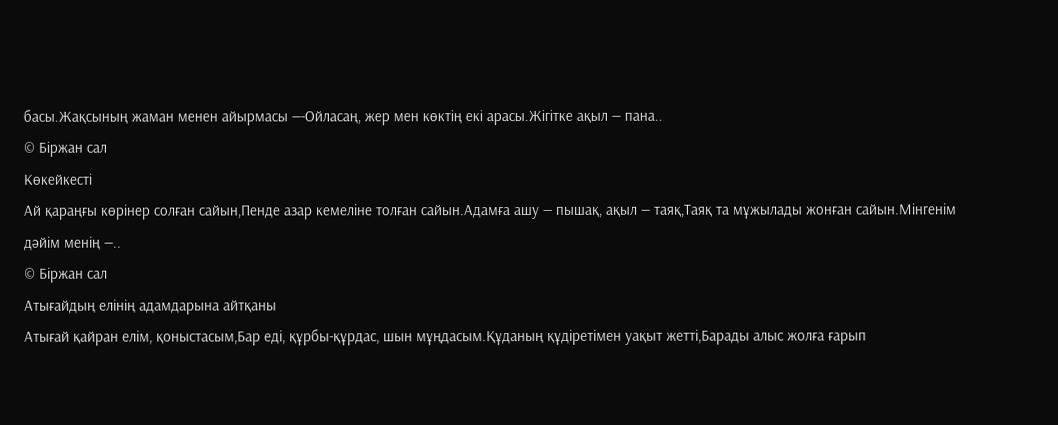басы.Жақсының жаман менен айырмасы —-Ойласаң, жер мен көктің екі арасы.Жігітке ақыл — пана..
© Біржан сал
Көкейкесті
Ай қараңғы көрінер солған сайын,Пенде азар кемеліне толған сайын.Адамға ашу — пышақ, ақыл — таяқ,Таяқ та мұжылады жонған сайын.Мінгенім дәйім менің —..
© Біржан сал
Атығайдың елінің адамдарына айтқаны
Атығай қайран елім, қоныстасым,Бар еді, құрбы-құрдас, шын мұңдасым.Құданың құдіретімен уақыт жетті,Барады алыс жолға ғарып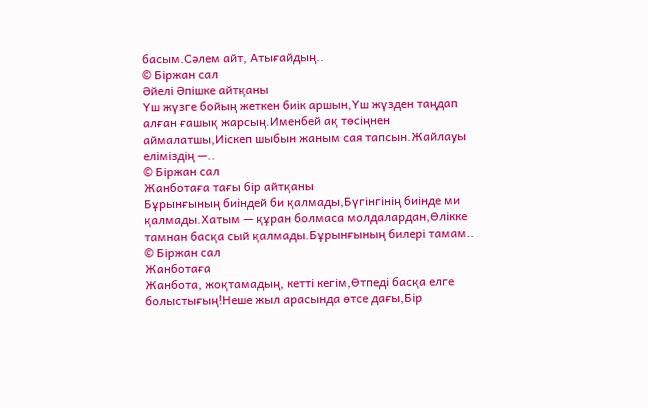басым.Сәлем айт, Атығайдың..
© Біржан сал
Әйелі Әпішке айтқаны
Үш жүзге бойың жеткен биік аршын,Үш жүзден таңдап алған ғашық жарсың.Именбей ақ төсіңнен аймалатшы,Иіскеп шыбын жаным сая тапсын.Жайлауы еліміздің —..
© Біржан сал
Жанботаға тағы бір айтқаны
Бұрынғының биіндей би қалмады,Бүгінгінің биінде ми қалмады.Хатым — құран болмаса молдалардан,Өлікке тамнан басқа сый қалмады.Бұрынғының билері тамам..
© Біржан сал
Жанботаға
Жанбота, жоқтамадың, кетті кегім,Өтпеді басқа елге болыстығың!Неше жыл арасында өтсе дағы,Бір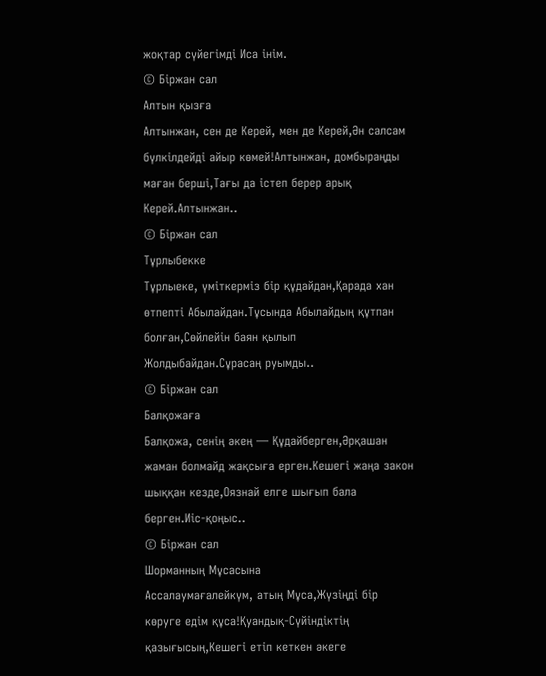жоқтар сүйегімді Иса інім.
© Біржан сал
Алтын қызға
Алтынжан, сен де Керей, мен де Керей,Ән салсам бүлкілдейді айыр көмей!Алтынжан, домбыраңды маған берші,Тағы да істеп берер арық Керей.Алтынжан..
© Біржан сал
Тұрлыбекке
Тұрлыеке, үміткерміз бір құдайдан,Қарада хан өтпепті Абылайдан.Тұсында Абылайдың құтпан болған,Сөйлейін баян қылып Жолдыбайдан.Сұрасаң руымды..
© Біржан сал
Балқожаға
Балқожа, сенің әкең — Құдайберген,Әрқашан жаман болмайд жақсыға ерген.Кешегі жаңа закон шыққан кезде,Оязнай елге шығып бала берген.Иіс-қоңыс..
© Біржан сал
Шорманның Мұсасына
Ассалаумағалейкүм, атың Мұса,Жүзіңді бір көруге едім құса!Қуандық-Сүйіндіктің қазығысың,Кешегі етіп кеткен әкеге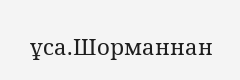ұса.Шорманнан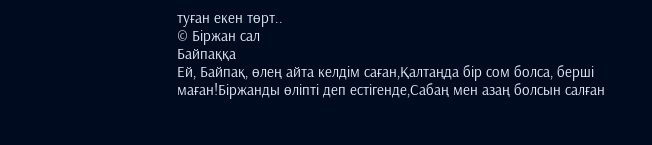туған екен төрт..
© Біржан сал
Байпаққа
Ей, Байпақ, өлең айта келдім саған,Қалтаңда бір сом болса, берші маған!Біржанды өліпті деп естігенде,Сабаң мен азаң болсын салған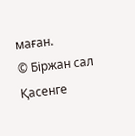маған.
© Біржан сал
Қасенге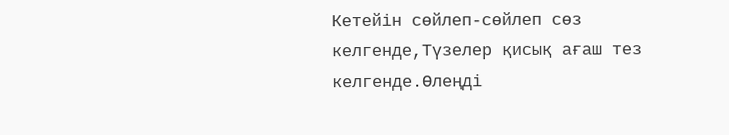Кетейін сөйлеп-сөйлеп сөз келгенде,Түзелер қисық ағаш тез келгенде.Өлеңді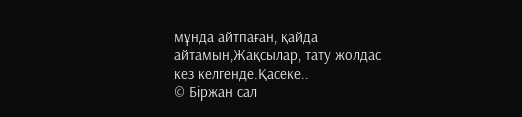мұнда айтпаған, қайда айтамын,Жақсылар, тату жолдас кез келгенде.Қасеке..
© Біржан сал